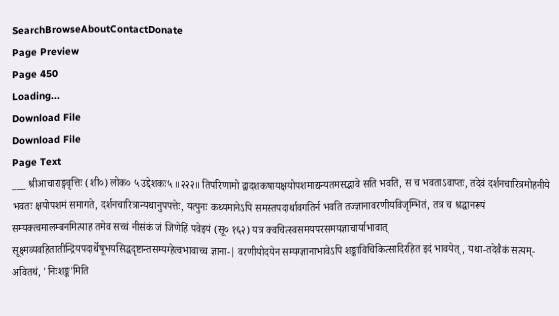SearchBrowseAboutContactDonate
Page Preview
Page 450
Loading...
Download File
Download File
Page Text
___ श्रीआचाराङ्गवृत्तिः (शी०) लोक० ५ उद्देशकः५ ॥२२२॥ तिपरिणामो द्वादशकषायक्षयोपशमाद्यन्यतमसद्भावे सति भवति, स च भवताऽवाप्तः, तदेवं दर्शनचारित्रमोहनीये भवतः क्षयोपशमं समागते, दर्शनचारित्रान्यथानुपपत्तेः, यत्पुनः कथ्यमानेऽपि समस्तपदार्थावगतिर्न भवति तज्ज्ञानावरणीयविजृम्भितं, तत्र च श्रद्धानरूपं सम्यक्त्वमालम्बनमित्याह तमेव सच्चं नीसंकं जं जिणेहिं पवेइयं (सू० १६२) यत्र क्वचित्स्वसमयपरसमयज्ञाचार्याभावात् सूक्ष्मव्यवहितातीन्द्रियपदार्थेषूभयसिद्धदृष्टान्तसम्यग्हेत्वभावाच्च ज्ञाना-| वरणीयोदयेन सम्यग्ज्ञानाभावेऽपि शङ्काविचिकित्सादिरहित इदं भावयेत्, यथा-तदेवैकं सत्यम्-अवितथं, 'निःशङ्क'मिति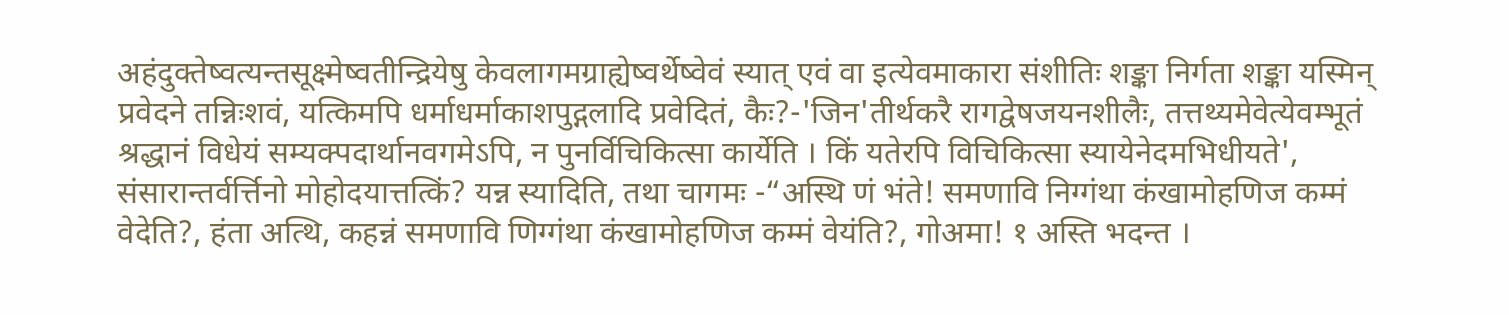अहंदुक्तेष्वत्यन्तसूक्ष्मेष्वतीन्द्रियेषु केवलागमग्राह्येष्वर्थेष्वेवं स्यात् एवं वा इत्येवमाकारा संशीतिः शङ्का निर्गता शङ्का यस्मिन् प्रवेदने तन्निःशवं, यत्किमपि धर्माधर्माकाशपुद्गलादि प्रवेदितं, कैः?-'जिन'तीर्थकरै रागद्वेषजयनशीलैः, तत्तथ्यमेवेत्येवम्भूतं श्रद्धानं विधेयं सम्यक्पदार्थानवगमेऽपि, न पुनर्विचिकित्सा कार्येति । किं यतेरपि विचिकित्सा स्यायेनेदमभिधीयते', संसारान्तर्वर्त्तिनो मोहोदयात्तत्किं? यन्न स्यादिति, तथा चागमः -“अस्थि णं भंते! समणावि निग्गंथा कंखामोहणिज कम्मं वेदेति?, हंता अत्थि, कहन्नं समणावि णिग्गंथा कंखामोहणिज कम्मं वेयंति?, गोअमा! १ अस्ति भदन्त ।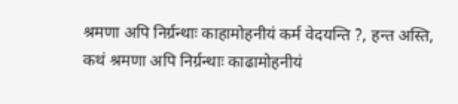श्रमणा अपि निर्ग्रन्थाः काहामोहनीयं कर्म वेदयन्ति ?, हन्त अस्ति, कथं श्रमणा अपि निर्ग्रन्थाः काढामोहनीयं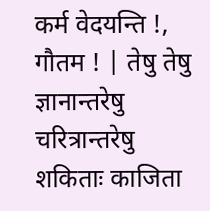कर्म वेदयन्ति !, गौतम ! | तेषु तेषु ज्ञानान्तरेषु चरित्रान्तरेषु शकिताः काजिता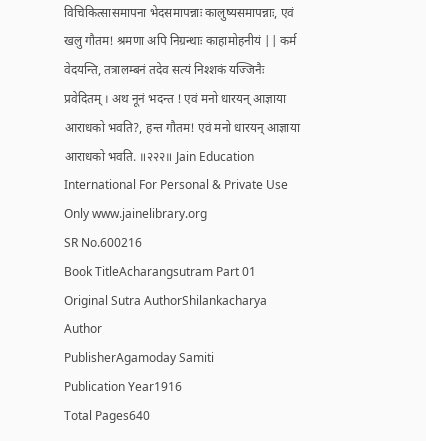विचिकित्सासमापना भेदसमापन्नाः कालुष्यसमापन्नाः, एवं खलु गौतम! श्रमणा अपि निग्रन्थाः काहामोहनीयं || कर्म वेदयन्ति, तत्रालम्बनं तदेव सत्यं निश्शकं यज्जिनैः प्रवेदितम् । अथ नूनं भदन्त ! एवं मनो धारयन् आज्ञाया आराधको भवति?, हन्त गौतम! एवं मनो धारयन् आज्ञाया आराधको भवति. ॥२२२॥ Jain Education International For Personal & Private Use Only www.jainelibrary.org
SR No.600216
Book TitleAcharangsutram Part 01
Original Sutra AuthorShilankacharya
Author
PublisherAgamoday Samiti
Publication Year1916
Total Pages640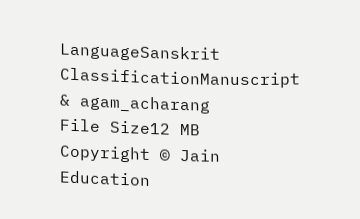LanguageSanskrit
ClassificationManuscript & agam_acharang
File Size12 MB
Copyright © Jain Education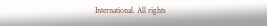International. All rights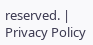reserved. | Privacy Policy